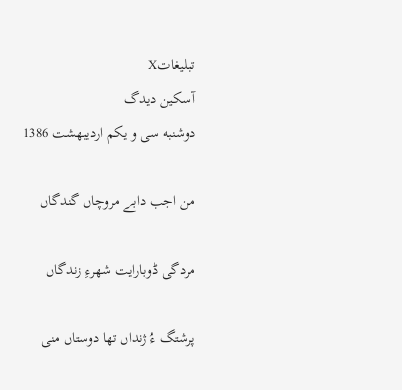تبليغاتX
آسکین دیدگ
دوشنبه سی و یکم اردیبهشت 1386

من اجب دابے مروچاں گندگاں

مردگی ڈوبارایت شهرءِ زندگاں

پرشتگ ءُ ژنداں تها دوستاں منی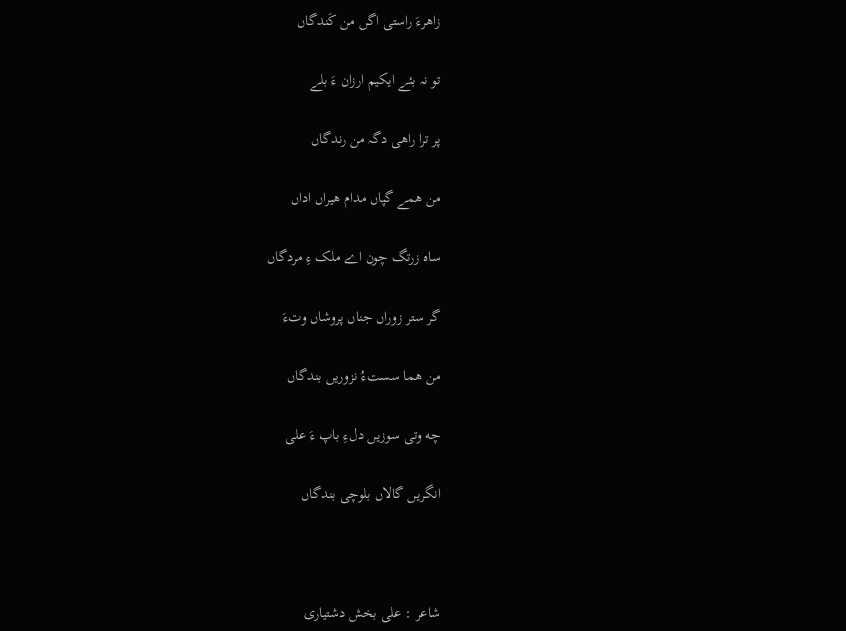زاهرءَ راستی اگں من کَندگاں

تو نہ بئے ایکیم ارزان ءَ بلے

پر ترا راهی دگہ من رندگاں

من همے گپاں مدام هیراں اداں

ساه زرتگ چون اے ملک ءِ مردگاں

گر ستر زوراں جناں پروشاں وتءَ

من هما سستءُ نزوریں بندگاں

چه وتی سوزیں دلءِ باپ ءَ علی

انگریں گالاں بلوچی بندگاں



شاعر : علی بخش دشتیاری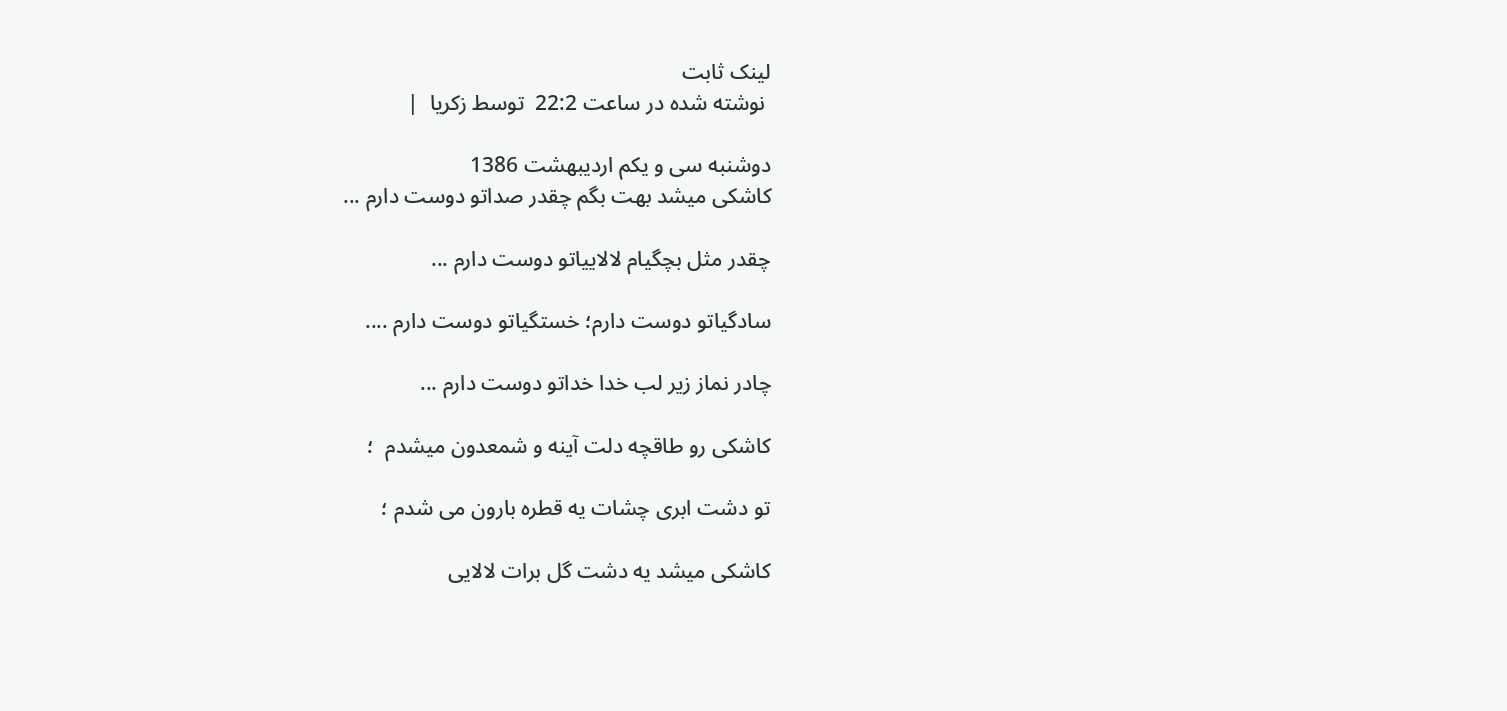لینک ثابت
 نوشته شده در ساعت 22:2  توسط زکریا  |

دوشنبه سی و یکم اردیبهشت 1386
کاشکی میشد بهت بگم چقدر صداتو دوست دارم ...

چقدر مثل بچگیام لالاییاتو دوست دارم ...

سادگیاتو دوست دارم؛ خستگیاتو دوست دارم ....

چادر نماز زیر لب خدا خداتو دوست دارم ...

کاشکی رو طاقچه دلت آینه و شمعدون میشدم  ؛

تو دشت ابری چشات یه قطره بارون می شدم ؛

کاشکی میشد یه دشت گل برات لالایی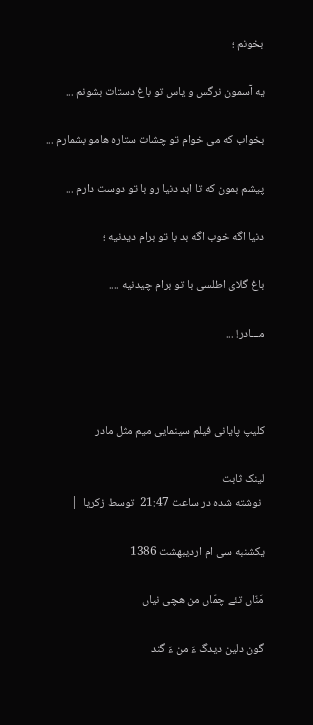بخونم ؛

یه آسمون نرگس و یاس تو باغ دستات بشونم ...

بخواب که می خوام تو چشات ستاره هامو بشمارم ...

پیشم بمون که تا ابد دنیا رو با تو دوست دارم ...

دنیا اگه خوب اگه بد با تو برام دیدنیه ؛

باغ گلای اطلسی با تو برام چیدنیه ....

مـــادر! ...



کلیپ پایانی فیلم سینمایی میم مثل مادر

لینک ثابت
 نوشته شده در ساعت 21:47  توسط زکریا  |

یکشنبه سی ام اردیبهشت 1386

مَنّاں تئے چمّاں من هچی نیاں

گون دلین دیدگ ءَ من ءَ گند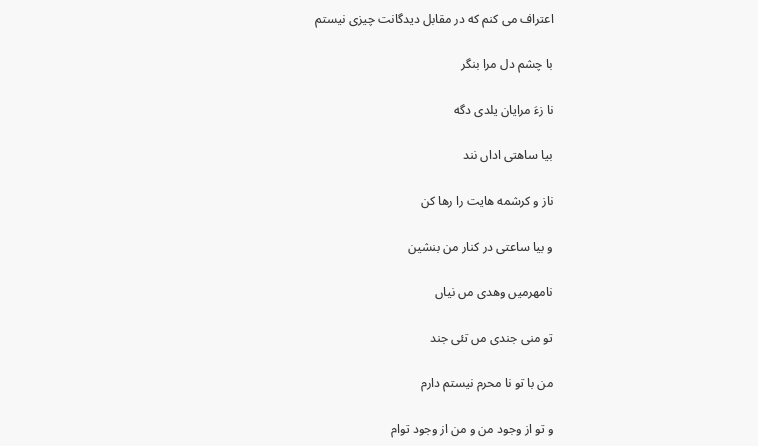اعتراف می کنم که در مقابل دیدگانت چیزی نیستم

با چشم دل مرا بنگر

نا زءَ مرایان یلدی دگه

بیا ساهتی اداں نند

ناز و کرشمه هایت را رها کن

و بیا ساعتی در کنار من بنشین

نامهرمیں وهدی مں نیاں

تو منی جندی مں تئی جند

من با تو نا محرم نیستم دارم

و تو از وجود من و من از وجود توام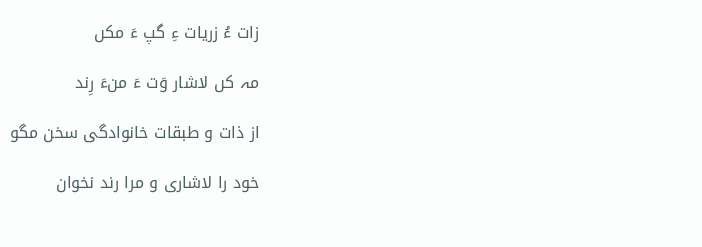زات ءُ زریات ءِ گپ ءَ مکں

مہ کں لاشار وَت ءَ منءَ رِند

از ذات و طبقات خانوادگی سخن مگو

خود را لاشاری و مرا رند نخوان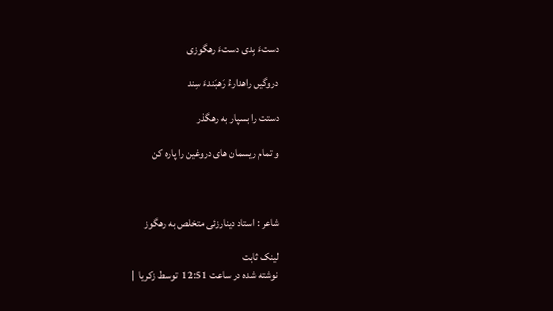دستءَ بِدی دستءَ رهگوزی

دروگیں راهدارءُ رَهبَندءَ سِند

دستت را بسپار به رهگذر

و تمام ریسمان های دروغین را پاره کن



شاعر : استاد دینارزئی متخلص به رهگوز

لینک ثابت
 نوشته شده در ساعت 12:51  توسط زکریا  |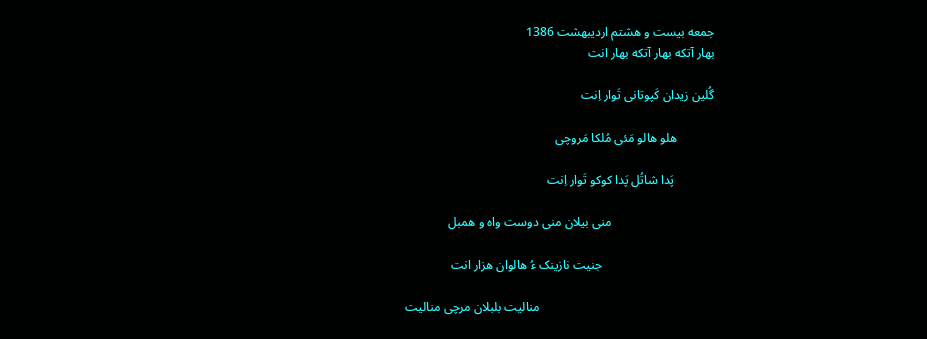جمعه بیست و هشتم اردیبهشت 1386
بهار آتکه بهار آتکه بهار انت

گُلین زیدان کَپوتانی تَوار اِنت

            هلو هالو مَئی مُلکا مَروچی

             پَدا شاتُل پَدا کوکو تَوار اِنت

                                 منی بیلان منی دوست واه و همبل

                                    جنیت نازینک ءُ هالوان هزار انت

                                                        منالیت بلبلان مرچی منالیت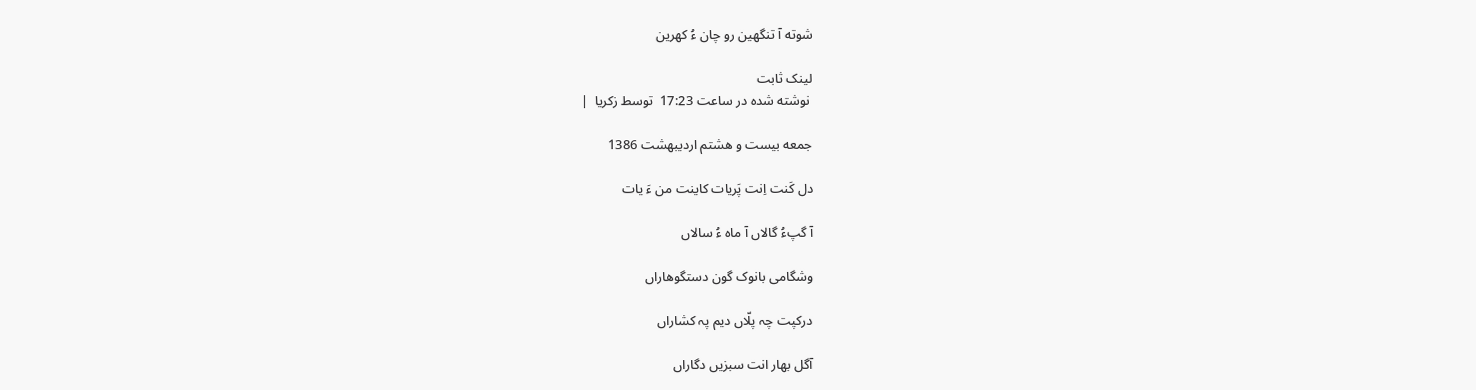شوته آ تنگهین رو چان ءُ کهرین

لینک ثابت
 نوشته شده در ساعت 17:23  توسط زکریا  |

جمعه بیست و هشتم اردیبهشت 1386

دل کَنت اِنت پَریات کاینت من ءَ یات

آ گپءُ گالاں آ ماه ءُ سالاں

وشگامی بانوک گون دستگوهاراں

درکپت چہ پلّاں دیم پہ کشاراں

آگل بهار انت سبزیں دگاراں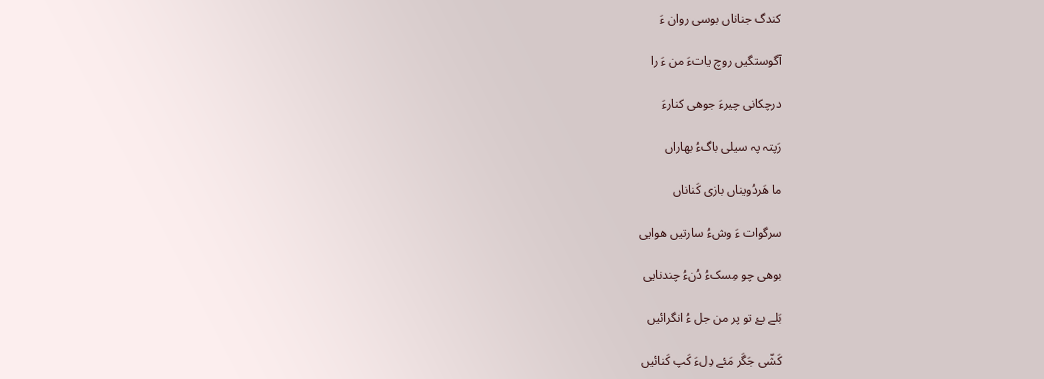کندگ جناناں بوسی روان ءَ

آگوستگیں روچ یاتءَ من ءَ را

درچکانی چیرءَ جوهی کنارءَ

رَپتہ پہ سیلی باگءُ بهاراں

ما هَردُویناں بازی کَناناں

سرگوات ءَ وشءُ سارتیں هوایی

بوهی چو مِسکءُ دُنءُ چندنایی

بَلے بۓ تو پر من جل ءُ انگرائیں

کَشّی جَگَر مَئے دِلءَ کَپ کَنائیں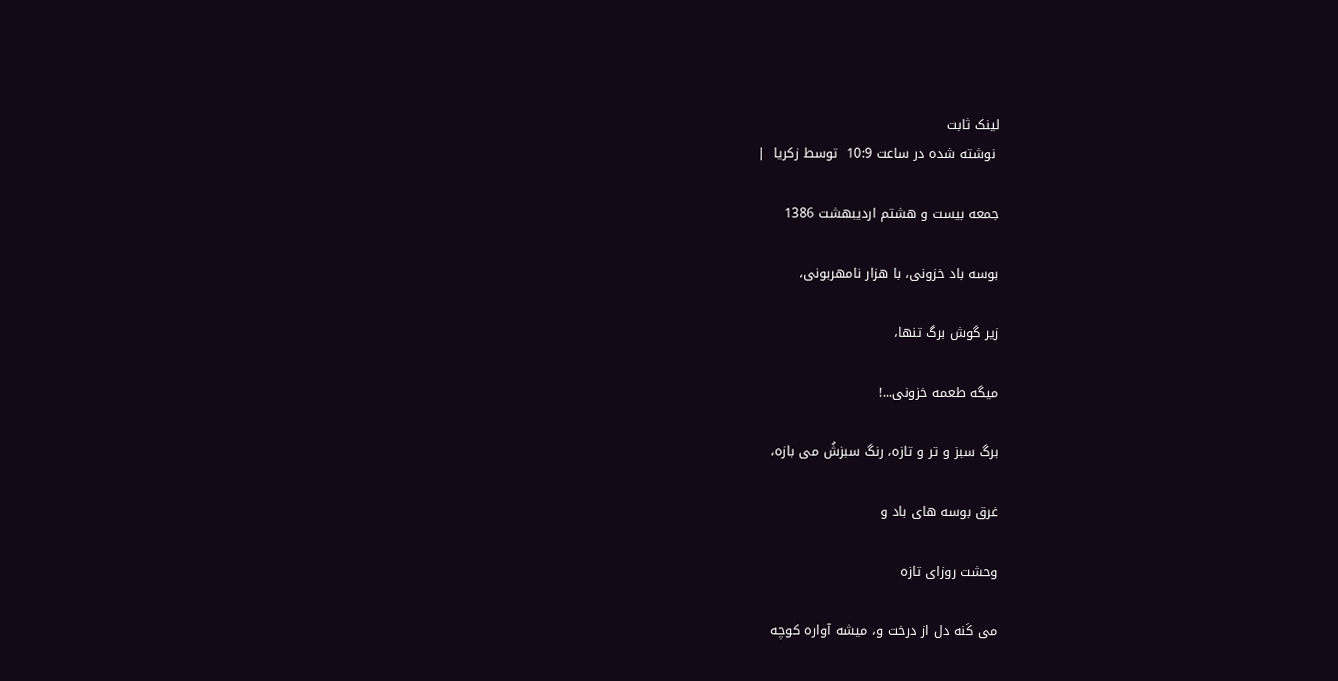لینک ثابت
 نوشته شده در ساعت 10:9  توسط زکریا  |

جمعه بیست و هشتم اردیبهشت 1386

بوسه باد خزونی، با هزار نامهربونی،

زیر گوش برگ تنها،

میگه طعمه خزونی...!

برگ سبز و تر و تازه، رنگ سبزشُ می بازه،

غرق بوسه های باد و

وحشت روزای تازه

می کَنه دل از درخت و، میشه آواره کوچه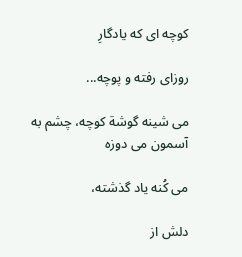کوچه ای که یادگارِ

روزای رفته و پوچه...

می شینه گوشة کوچه، چشم به آسمون می دوزه

می کُنه یاد گذشته،

دلش از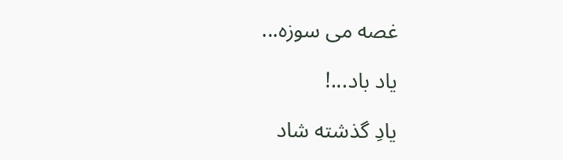غصه می سوزه...

یاد باد...!

یادِ گذشته شاد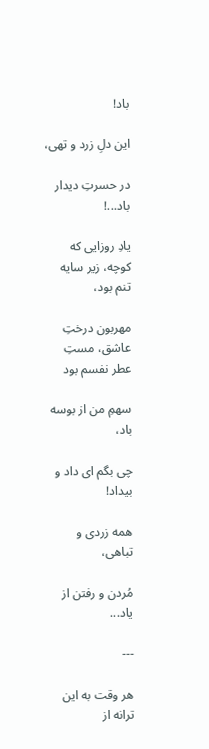باد!

این دلِ زرد و تهی،

در حسرتِ دیدار باد...!

یادِ روزایی که کوچه، زیر سايه تنم بود،

مهربون درختِ عاشق، مستِ عطر نفسم بود

سهمِ من از بوسه باد،

چی بگم ای داد و بیداد!

همه زردی و تباهی،

مُردن و رفتن از یاد...

---

هر وقت به این ترانه از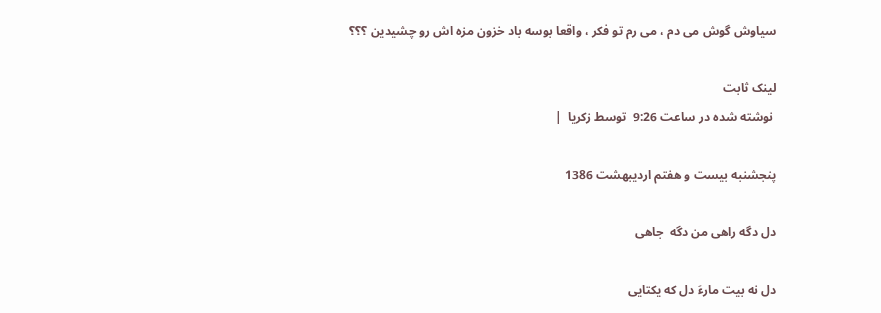سیاوش گوش می دم ، می رم تو فکر ، واقعا بوسه باد خزون مزه اش رو چشیدین ؟؟؟

لینک ثابت
 نوشته شده در ساعت 9:26  توسط زکریا  |

پنجشنبه بیست و هفتم اردیبهشت 1386

دل دگه راهی من دگه  جاهی

دل نه بیت مارءَ دل که یکتایی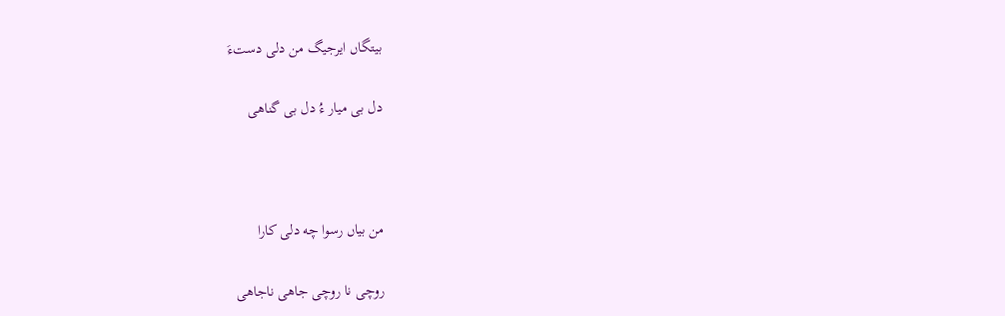بیتگاں ایرجیگ من دلی دستءَ

دل بی میار ءُ دل بی گناهی



من بیاں رسوا چه دلی کارا

روچی نا روچی جاهی ناجاهی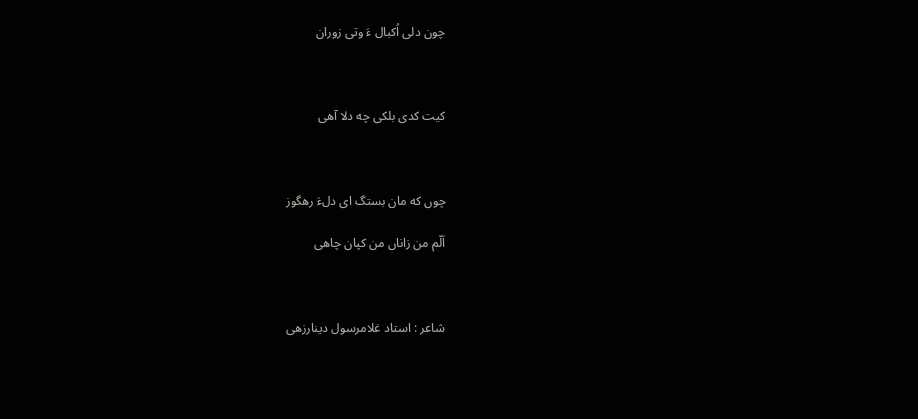چون دلی اُکبال ءَ وتی زوران



کیت کدی بلکی چه دلا آهی



چوں که مان بستگ ای دلءَ رهگوز

اَلّم من زاناں من کپان چاهی



شاعر : استاد غلامرسول دینارزهی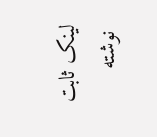لینک ثابت
 نوشته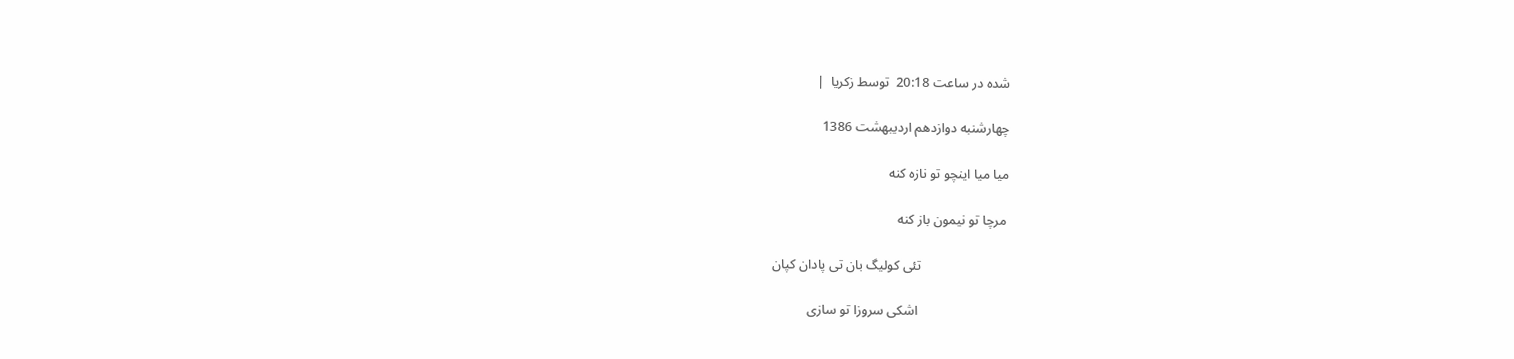شده در ساعت 20:18  توسط زکریا  |

چهارشنبه دوازدهم اردیبهشت 1386

میا میا اینچو تو نازه کنه

 مرچا تو نیمون باز کنه

                          تئی کولیگ بان تی پادان کپان

                           اشکی سروزا تو سازی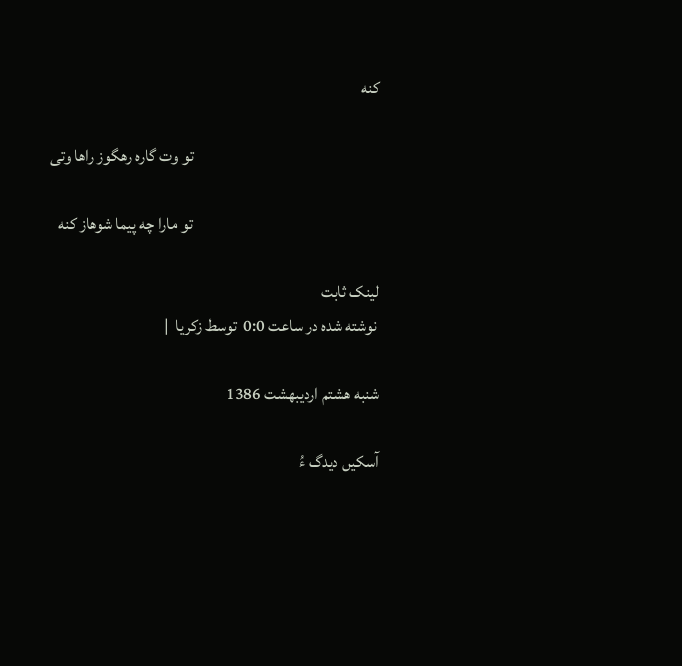کنه

                                                        تو وت گاره رهگوز راها وتی

                                                        تو مارا چه پیما شوهاز کنه

لینک ثابت
 نوشته شده در ساعت 0:0  توسط زکریا  |

شنبه هشتم اردیبهشت 1386

آسکیں دیدگ ءُ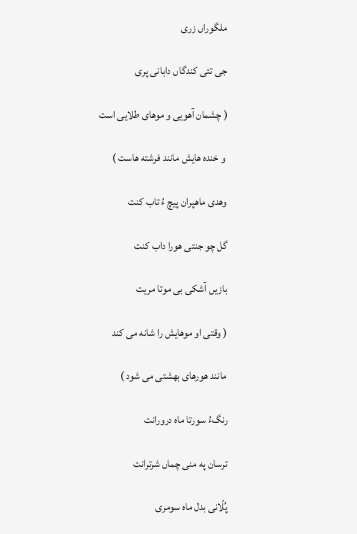ملگوراں زری

جی تئی کندگاں دابانی پری

( چشمان آهویی و موهای طلایی است

 و خنده هایش مانند فرشته هاست )

وهدی ماهپران پیچ ءُ تاب کنت

گل چو جنتی هورا داب کنت

بازیں آشکی بی موتا مریت

( وقتی او موهایش را شانه می کند

مانند هورهای بهشتی می شود )

رنگءُ سورتا ماه درورانت

ترسان په منی چماں شرترانت

پُلّانی بدل ماه سومری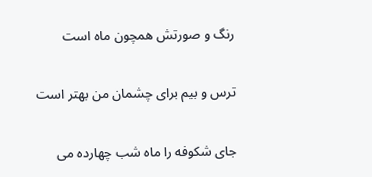رنگ و صورتش همچون ماه است

ترس و بیم برای چشمان من بهتر است

جای شکوفه را ماه شب چهارده می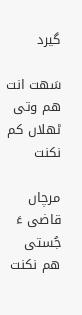گیرد

سَهت انت هم وتی ٹهلاں کم نکنت

مرچاں قاضی ءَ جُستی هم نکنت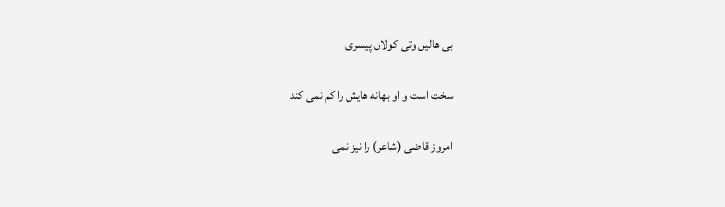بی هالیں وتی کولاں پیسری

سخت است و او بهانه هایش را کم نمی کند

امروز قاضی (شاعر) را نیز نمی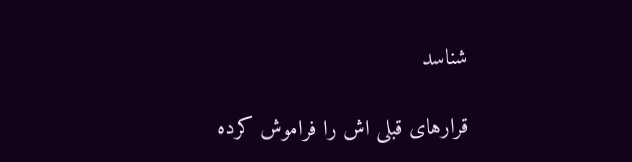شناسد

قرارهای قبلی اش را فراموش کرده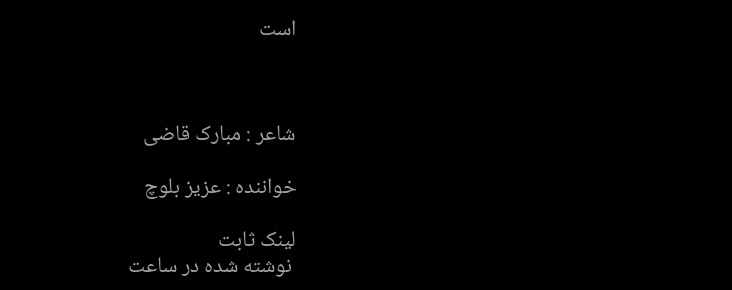است



شاعر : مبارک قاضی

خواننده : عزیز بلوچ

لینک ثابت
 نوشته شده در ساعت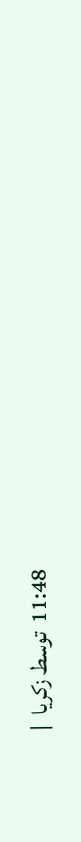11:48  توسط زکریا  |